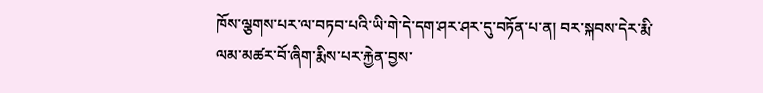ཁོས་ལྕགས་པར་ལ་བཏབ་པའི་ཡི་གེ་དེ་དག་ཤར་ཤར་དུ་བཏོན་པ་ན། བར་སྐབས་དེར་རྨི་ལམ་མཚར་བོ་ཞིག་རྨིས་པར་རྐྱེན་བྱས་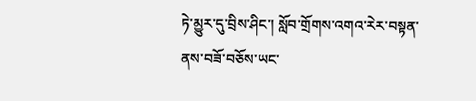ཏེ་མྱུར་དུ་བྲིས་ཤིང་། སློབ་གྲོགས་འགའ་རེར་བསྟན་ནས་བཟོ་བཅོས་ཡང་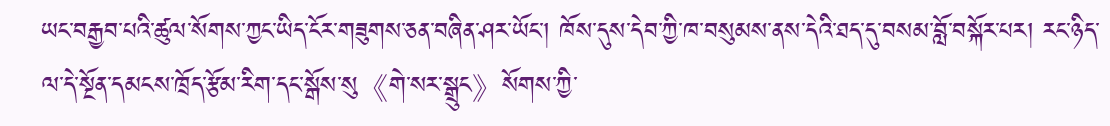ཡང་བརྒྱབ་པའི་ཚུལ་སོགས་ཀྱང་ཡིད་ངོར་གཟུགས་ཅན་བཞིན་ཤར་ཡོང་། ཁོས་དུས་དེབ་ཀྱི་ཁ་བསུམས་ནས་དེའི་ཐད་དུ་བསམ་བློ་བསྐོར་པར། རང་ཉིད་ལ་དེ་སྔོན་དམངས་ཁྲོད་རྩོམ་རིག་དང་སྒོས་སུ《གེ་སར་སྒྲུང》སོགས་ཀྱི་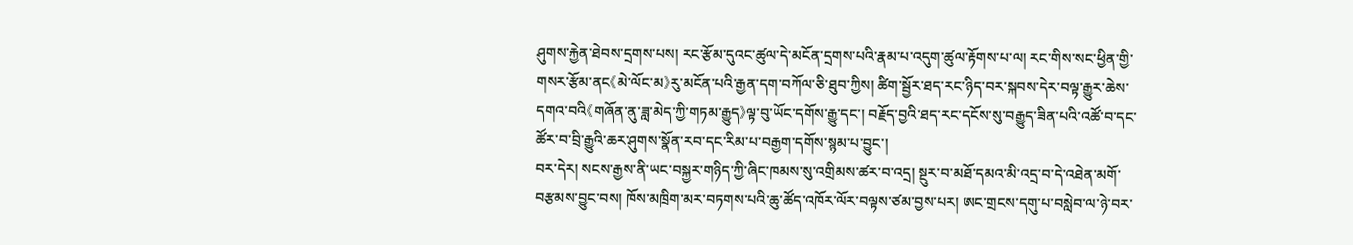ཤུགས་རྐྱེན་ཐེབས་དྲགས་པས། རང་རྩོམ་དུའང་ཚུལ་དེ་མངོན་དྲགས་པའི་རྣམ་པ་འདུག་ཚུལ་རྟོགས་པ་ལ། རང་གིས་སང་ཕྱིན་གྱི་གསར་རྩོམ་ནང《མེ་ལོང་མ》རུ་མངོན་པའི་རྒྱན་དག་བཀོལ་ཅི་ཐུབ་ཀྱིས། ཚིག་སྦྱོར་ཐད་རང་ཉིད་བར་སྐབས་དེར་བལྟ་རྒྱུར་ཆེས་དགའ་བའི《གཞོན་ནུ་ཟླ་མེད་ཀྱི་གཏམ་རྒྱུད》ལྟ་བུ་ཡོང་དགོས་རྒྱུ་དང་། བརྗོད་བྱའི་ཐད་རང་དངོས་སུ་བརྒྱུད་ཟིན་པའི་འཚོ་བ་དང་ཚོར་བ་བྲི་རྒྱུའི་ཆར་ཤུགས་སྣོན་རབ་དང་རིམ་པ་བརྒྱག་དགོས་སྙམ་པ་བྱུང་།
བར་དེར། སངས་རྒྱས་ནི་ཡང་བསྐྱར་གཉིད་ཀྱི་ཞིང་ཁམས་སུ་འགྲིམས་ཚར་བ་འདྲ། སྔུར་བ་མཐོ་དམའ་མི་འདྲ་བ་དེ་འཐེན་མགོ་བརྩམས་བྱུང་བས། ཁོས་མཁྲིག་མར་བཏགས་པའི་ཆུ་ཚོད་འཁོར་ལོར་བལྟས་ཙམ་བྱས་པར། ཨང་གྲངས་དགུ་པ་བསླེབ་ལ་ཉེ་བར་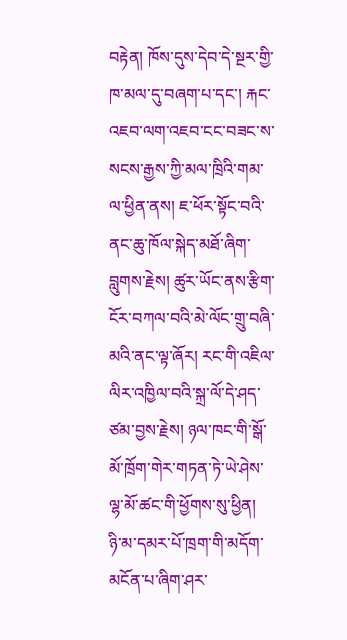བརྟེན། ཁོས་དུས་དེབ་དེ་སྔར་གྱི་ཁ་མལ་དུ་བཞག་པ་དང་། རྐང་འཇབ་ལག་འཇབ་ངང་བཟང་ས་སངས་རྒྱས་ཀྱི་མལ་ཁྲིའི་གམ་ལ་ཕྱིན་ནས། ཇ་ཕོར་སྟོང་བའི་ནང་ཆུ་ཁོལ་སྐེད་མཐོ་ཞིག་བླུགས་རྗེས། ཚུར་ཡོང་ནས་རྩིག་ངོར་བཀལ་བའི་མེ་ལོང་གྲུ་བཞི་མའི་ནང་ལྟ་ཞོར། རང་གི་འཇིལ་ལིར་འཁྱིལ་བའི་སྐྲ་ལོ་དེ་ཤད་ཙམ་བྱས་རྗེས། ཉལ་ཁང་གི་སྒོ་མོ་ཁྲོག་གེར་གཏན་ཏེ་ཡེ་ཤེས་ལྷ་མོ་ཚང་གི་ཕྱོགས་སུ་ཕྱིན།
ཉི་མ་དམར་པོ་ཁྲག་གི་མདོག་མངོན་པ་ཞིག་ཤར་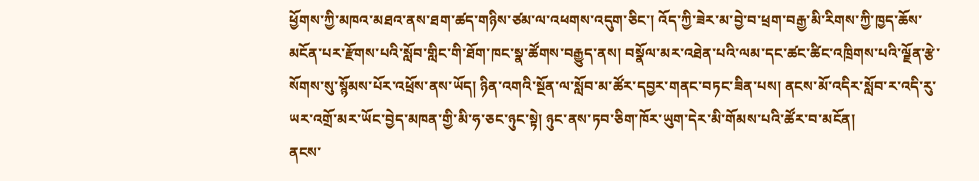ཕྱོགས་ཀྱི་མཁའ་མཐའ་ནས་ཐག་ཚད་གཉིས་ཙམ་ལ་འཕགས་འདུག་ཅིང་། འོད་ཀྱི་ཟེར་མ་བྱེ་བ་ཕྲག་བརྒྱ་མི་རིགས་ཀྱི་ཁྱད་ཆོས་མངོན་པར་རྫོགས་པའི་སློབ་གླིང་གི་ཐོག་ཁང་སྣ་ཚོགས་བརྒྱུད་ནས། བསྣོལ་མར་འཐེན་པའི་ལམ་དང་ཚང་ཚིང་འཁྲིགས་པའི་ལྗོན་རྩེ་སོགས་སུ་སྙོམས་པོར་འཕྲོས་ནས་ཡོད། ཉིན་འགའི་སྔོན་ལ་སློབ་མ་ཚོར་དབྱར་གནང་བཏང་ཟིན་པས། ནངས་མོ་འདིར་སློབ་ར་འདི་རུ་ཡར་འགྲོ་མར་ཡོང་བྱེད་མཁན་གྱི་མི་ཧ་ཅང་ཉུང་སྟེ། ཉུང་ནས་ཏབ་ཅིག་ཁོར་ཡུག་དེར་མི་གོམས་པའི་ཚོར་བ་མངོན།
ནངས་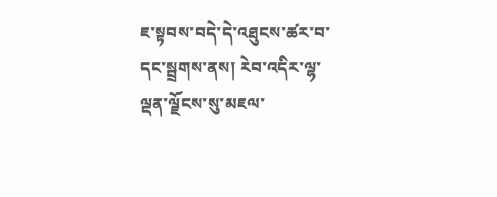ཇ་སྟབས་བདེ་དེ་འཐུངས་ཚར་བ་དང་སྦྲགས་ནས། རེབ་འདིར་ལྷ་ལྡན་ལྗོངས་སུ་མཇལ་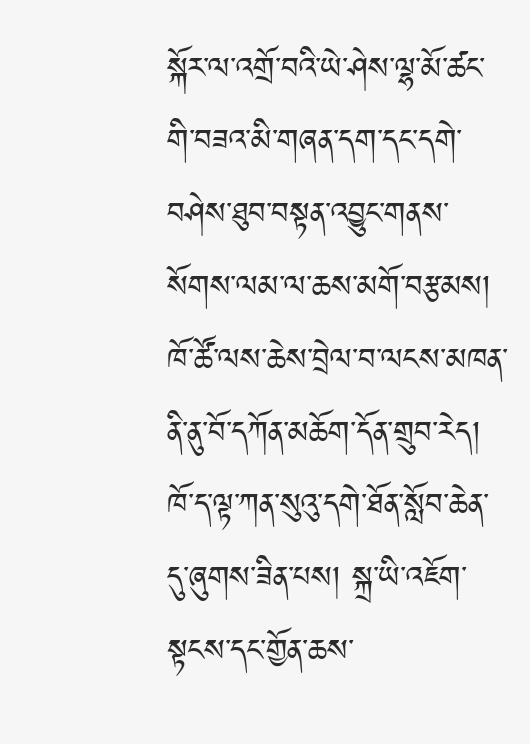སྐོར་ལ་འགྲོ་བའི་ཡེ་ཤེས་ལྷ་མོ་ཚང་གི་བཟའ་མི་གཞན་དག་དང་དགེ་བཤེས་ཐུབ་བསྟན་འབྱུང་གནས་སོགས་ལམ་ལ་ཆས་མགོ་བརྩམས། ཁོ་ཚོ་ལས་ཆེས་བྲེལ་བ་ལངས་མཁན་ནི་ནུ་བོ་དཀོན་མཆོག་དོན་གྲུབ་རེད། ཁོ་ད་ལྟ་ཀན་སུའུ་དགེ་ཐོན་སློབ་ཆེན་དུ་ཞུགས་ཟིན་པས། སྐྲ་ཡི་འཇོག་སྟངས་དང་གྱོན་ཆས་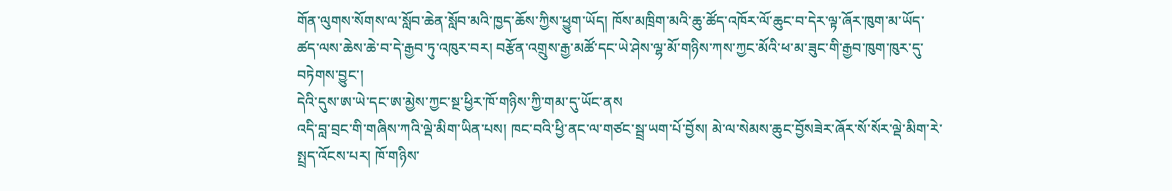གོན་ལུགས་སོགས་ལ་སློབ་ཆེན་སློབ་མའི་ཁྱད་ཆོས་ཀྱིས་ཕྱུག་ཡོད། ཁོས་མཁྲིག་མའི་ཆུ་ཚོད་འཁོར་ལོ་ཆུང་བ་དེར་ལྟ་ཞོར་ཁུག་མ་ཡོད་ཚད་ལས་ཆེས་ཆེ་བ་དེ་རྒྱབ་ཏུ་འཁུར་བར། བརྩོན་འགྲུས་རྒྱ་མཚོ་དང་ཡེ་ཤེས་ལྷ་མོ་གཉིས་ཀས་ཀྱང་མོའི་ཕ་མ་ཟུང་གི་རྒྱབ་ཁུག་ཁུར་དུ་བཏེགས་བྱུང་།
དེའི་དུས་ཨ་ཡེ་དང་ཨ་མྱེས་ཀྱང་སྔ་ཕྱིར་ཁོ་གཉིས་ཀྱི་གམ་དུ་ཡོང་ནས
འདི་བླ་བྲང་གི་གཞིས་ཀའི་ལྡེ་མིག་ཡིན་པས། ཁང་བའི་ཕྱི་ནང་ལ་གཙང་སྦྲ་ཡག་པོ་བྱོས། མེ་ལ་སེམས་ཆུང་བྱོསཟེར་ཞོར་སོ་སོར་ལྡེ་མིག་རེ་སྤྲད་འོངས་པར། ཁོ་གཉིས་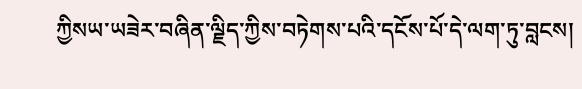ཀྱིསཡ་ཡཟེར་བཞིན་ལྗིད་ཀྱིས་བཏེགས་པའི་དངོས་པོ་དེ་ལག་ཏུ་བླངས།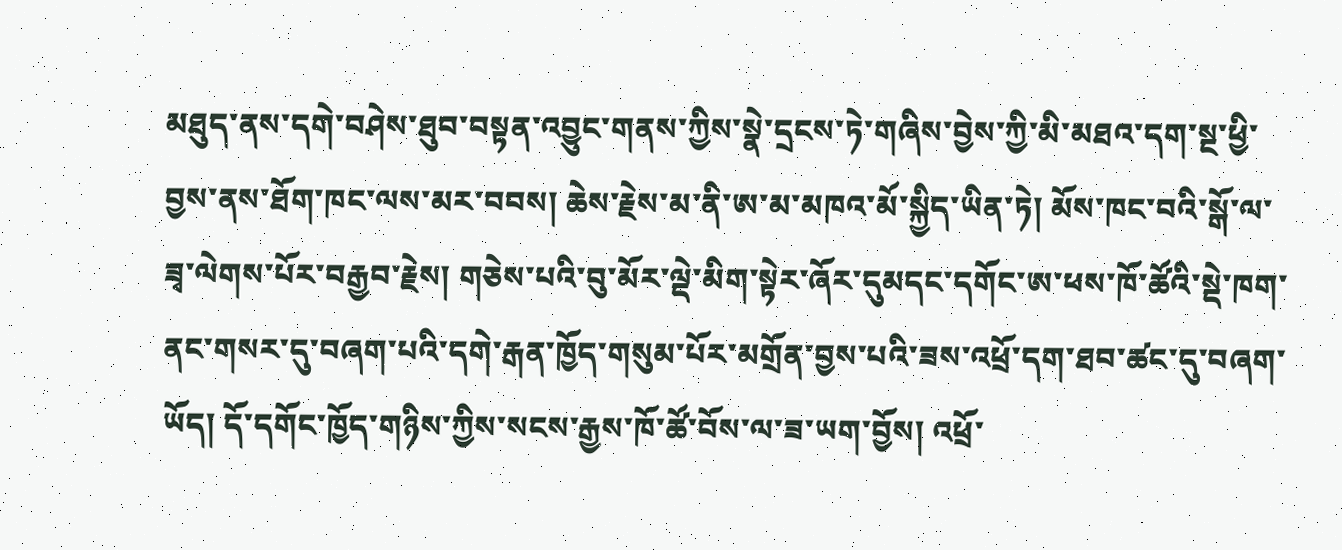མཐུད་ནས་དགེ་བཤེས་ཐུབ་བསྟན་འབྱུང་གནས་ཀྱིས་སྣེ་དྲངས་ཏེ་གཞིས་བྱེས་ཀྱི་མི་མཐའ་དག་སྔ་ཕྱི་བྱས་ནས་ཐོག་ཁང་ལས་མར་བབས། ཆེས་རྗེས་མ་ནི་ཨ་མ་མཁའ་མོ་སྐྱིད་ཡིན་ཏེ། མོས་ཁང་བའི་སྒོ་ལ་ཟྭ་ལེགས་པོར་བརྒྱབ་རྗེས། གཅེས་པའི་བུ་མོར་ལྡེ་མིག་སྟེར་ཞོར་དུམདང་དགོང་ཨ་ཕས་ཁོ་ཚོའི་སྡེ་ཁག་ནང་གསར་དུ་བཞག་པའི་དགེ་རྒན་ཁྱོད་གསུམ་པོར་མགྲོན་བྱས་པའི་ཟས་འཕྲོ་དག་ཐབ་ཚང་དུ་བཞག་ཡོད། དོ་དགོང་ཁྱོད་གཉིས་ཀྱིས་སངས་རྒྱས་ཁོ་ཚོ་བོས་ལ་ཟ་ཡག་བྱོས། འཕྲོ་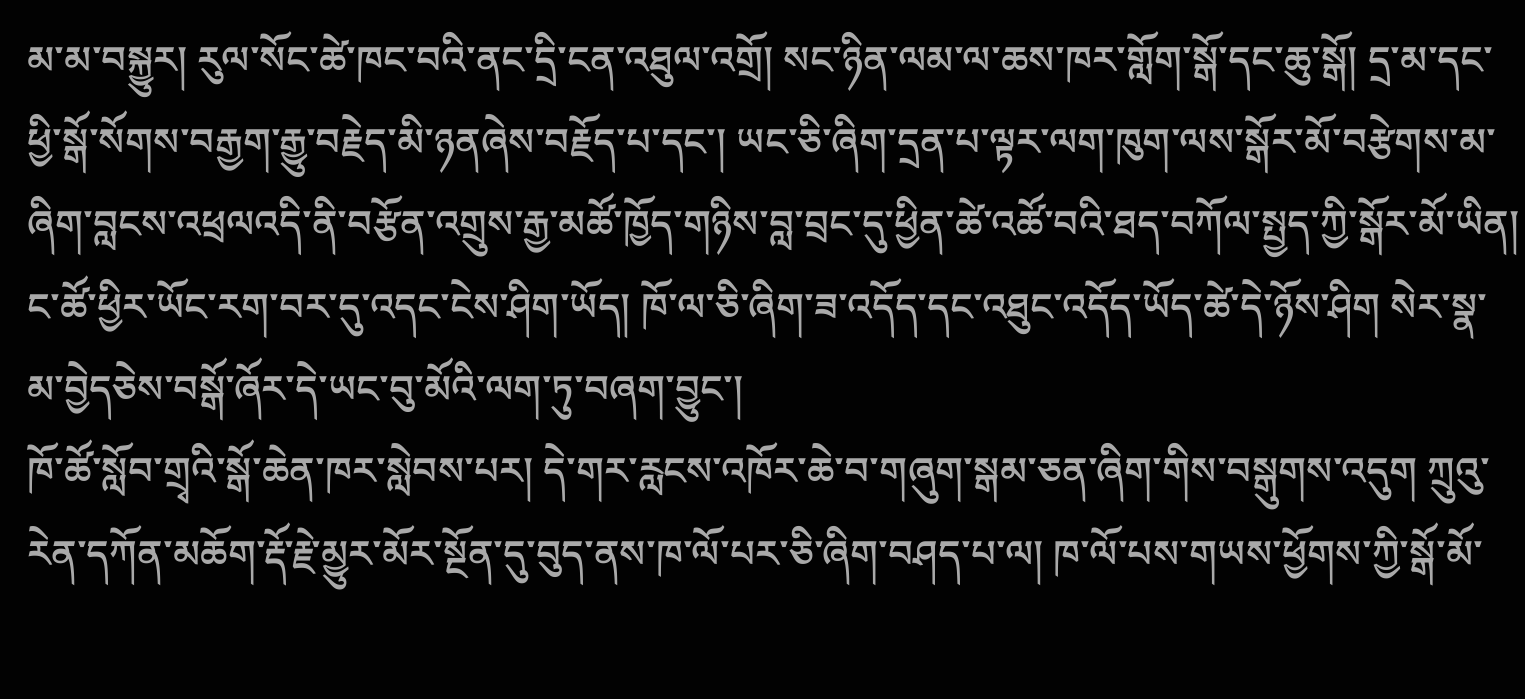མ་མ་བསྐྱུར། རུལ་སོང་ཚེ་ཁང་བའི་ནང་དྲི་ངན་འཐུལ་འགྲོ། སང་ཉིན་ལམ་ལ་ཆས་ཁར་གློག་སྒོ་དང་ཆུ་སྒོ། དྲ་མ་དང་ཕྱི་སྒོ་སོགས་བརྒྱག་རྒྱུ་བརྗེད་མི་ཉནཞེས་བརྗོད་པ་དང་། ཡང་ཅི་ཞིག་དྲན་པ་ལྟར་ལག་ཁུག་ལས་སྒོར་མོ་བརྩེགས་མ་ཞིག་བླངས་འཕྲལའདི་ནི་བརྩོན་འགྲུས་རྒྱ་མཚོ་ཁྱོད་གཉིས་བླ་བྲང་དུ་ཕྱིན་ཚེ་འཚོ་བའི་ཐད་བཀོལ་སྤྱད་ཀྱི་སྒོར་མོ་ཡིན། ང་ཚོ་ཕྱིར་ཡོང་རག་བར་དུ་འདང་ངེས་ཤིག་ཡོད། ཁོ་ལ་ཅི་ཞིག་ཟ་འདོད་དང་འཐུང་འདོད་ཡོད་ཚེ་དེ་ཉོས་ཤིག སེར་སྣ་མ་བྱེདཅེས་བསྒོ་ཞོར་དེ་ཡང་བུ་མོའི་ལག་ཏུ་བཞག་བྱུང་།
ཁོ་ཚོ་སློབ་གྲྭའི་སྒོ་ཆེན་ཁར་སླེབས་པར། དེ་གར་རླངས་འཁོར་ཆེ་བ་གཞུག་སྒམ་ཅན་ཞིག་གིས་བསྒུགས་འདུག ཀྲུའུ་རེན་དཀོན་མཆོག་རྡོ་རྗེ་མྱུར་མོར་སྔོན་དུ་བུད་ནས་ཁ་ལོ་པར་ཅི་ཞིག་བཤད་པ་ལ། ཁ་ལོ་པས་གཡས་ཕྱོགས་ཀྱི་སྒོ་མོ་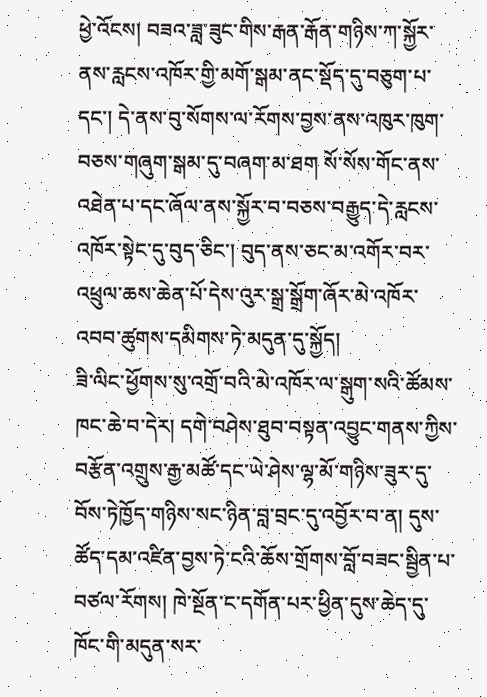ཕྱེ་འོངས། བཟའ་ཟླ་ཟུང་གིས་རྒན་རྒོན་གཉིས་ཀ་སྐྱོར་ནས་རླངས་འཁོར་གྱི་མགོ་སྒམ་ནང་སྡོད་དུ་བཅུག་པ་དང་། དེ་ནས་བུ་སོགས་ལ་རོགས་བྱས་ནས་འཁུར་ཁུག་བཅས་གཞུག་སྒམ་དུ་བཞག་མ་ཐག སོ་སོས་གོང་ནས་འཐེན་པ་དང་ཞོལ་ནས་སྐྱོར་བ་བཅས་བརྒྱུད་དེ་རླངས་འཁོར་སྟེང་དུ་བུད་ཅིང་། བུད་ནས་ཅང་མ་འགོར་བར་འཕྲུལ་ཆས་ཆེན་པོ་དེས་འུར་སྒྲ་སྒྲོག་ཞོར་མེ་འཁོར་འབབ་ཚུགས་དམིགས་ཏེ་མདུན་དུ་སྐྱོད།
ཟི་ལིང་ཕྱོགས་སུ་འགྲོ་བའི་མེ་འཁོར་ལ་སྒུག་སའི་ཚོམས་ཁང་ཆེ་བ་དེར། དགེ་བཤེས་ཐུབ་བསྟན་འབྱུང་གནས་ཀྱིས་བརྩོན་འགྲུས་རྒྱ་མཚོ་དང་ཡེ་ཤེས་ལྷ་མོ་གཉིས་ཟུར་དུ་བོས་ཏེཁྱོད་གཉིས་སང་ཉིན་བླ་བྲང་དུ་འབྱོར་བ་ན། དུས་ཚོད་དམ་འཛིན་བྱས་ཏེ་ངའི་ཆོས་གྲོགས་བློ་བཟང་སྦྱིན་པ་བཙལ་རོགས། ཁེ་སྔོན་ང་དགོན་པར་ཕྱིན་དུས་ཆེད་དུ་ཁོང་གི་མདུན་སར་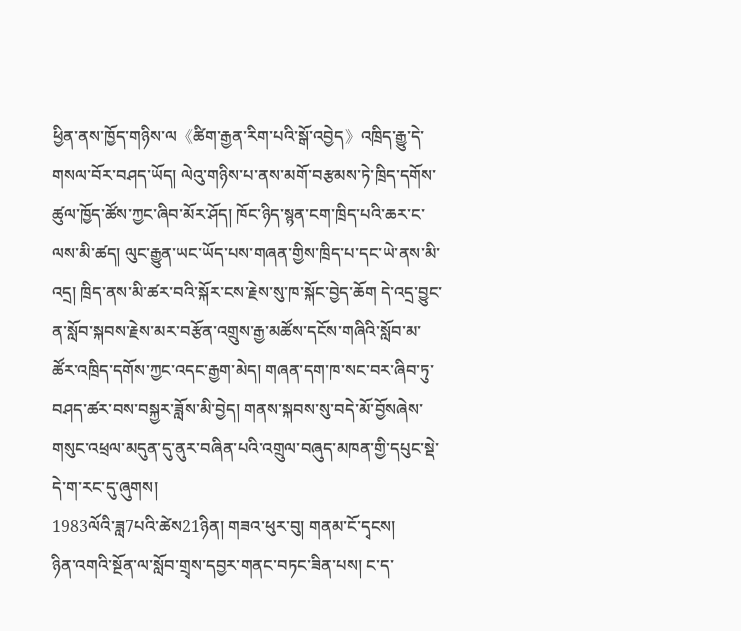ཕྱིན་ནས་ཁྱོད་གཉིས་ལ《ཚིག་རྒྱན་རིག་པའི་སྒོ་འབྱེད》འཁྲིད་རྒྱུ་དེ་གསལ་བོར་བཤད་ཡོད། ལེའུ་གཉིས་པ་ནས་མགོ་བརྩམས་ཏེ་ཁྲིད་དགོས་ཚུལ་ཁྱོད་ཚོས་ཀྱང་ཞིབ་མོར་ཤོད། ཁོང་ཉིད་སྙན་ངག་ཁྲིད་པའི་ཆར་ང་ལས་མི་ཚད། ལུང་རྒྱུན་ཡང་ཡོད་པས་གཞན་གྱིས་ཁྲིད་པ་དང་ཡེ་ནས་མི་འདྲ། ཁྲིད་ནས་མི་ཚར་བའི་སྐོར་ངས་རྗེས་སུ་ཁ་སྐོང་བྱེད་ཆོག དེ་འདྲ་བྱུང་ན་སློབ་སྐབས་རྗེས་མར་བརྩོན་འགྲུས་རྒྱ་མཚོས་དངོས་གཞིའི་སློབ་མ་ཚོར་འཁྲིད་དགོས་ཀྱང་འདང་རྒྱག་མེད། གཞན་དག་ཁ་སང་བར་ཞིབ་ཏུ་བཤད་ཚར་བས་བསྐྱར་ཟློས་མི་བྱེད། གནས་སྐབས་སུ་བདེ་མོ་བྱོསཞེས་གསུང་འཕྲལ་མདུན་དུ་ནུར་བཞིན་པའི་འགྲུལ་བཞུད་མཁན་གྱི་དཔུང་སྡེ་དེ་ག་རང་དུ་ཞུགས།
1983ལོའི་ཟླ7པའི་ཚེས21ཉིན། གཟའ་ཕུར་བུ། གནམ་ངོ་དྭངས།
ཉིན་འགའི་སྔོན་ལ་སློབ་གྲྭས་དབྱར་གནང་བཏང་ཟིན་པས། ང་ད་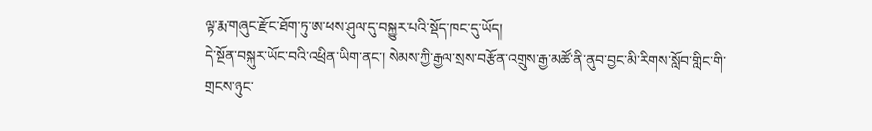ལྟ་རྨ་གཞུང་རྫོང་ཐོག་ཏུ་ཨ་ཕས་ཤུལ་དུ་བསྐྱུར་པའི་སྡོད་ཁང་དུ་ཡོད།
དེ་སྔོན་བསྐུར་ཡོང་བའི་འཕྲིན་ཡིག་ནང་། སེམས་ཀྱི་རྒྱལ་སྲས་བརྩོན་འགྲུས་རྒྱ་མཚོ་ནི་ནུབ་བྱང་མི་རིགས་སློབ་གླིང་གི་གྲངས་ཉུང་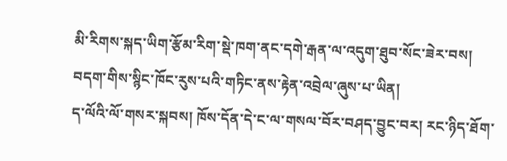མི་རིགས་སྐད་ཡིག་རྩོམ་རིག་སྡེ་ཁག་ནང་དགེ་རྒན་ལ་འདུག་ཐུབ་སོང་ཟེར་བས། བདག་གིས་སྙིང་ཁོང་རུས་པའི་གཏིང་ནས་རྟེན་འབྲེལ་ཞུས་པ་ཡིན།
ད་ལོའི་ལོ་གསར་སྐབས། ཁོས་དོན་དེ་ང་ལ་གསལ་བོར་བཤད་བྱུང་བར། རང་ཉིད་ཐོག་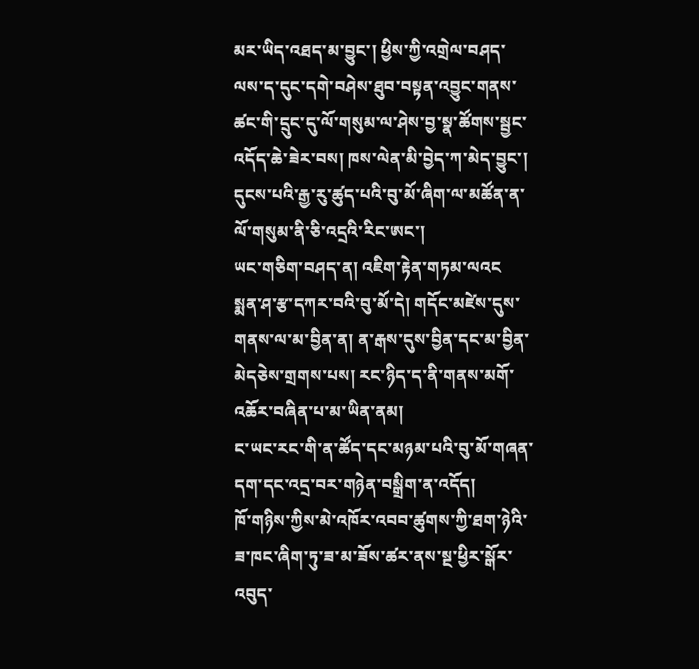མར་ཡིད་འཐད་མ་བྱུང་། ཕྱིས་ཀྱི་འགྲེལ་བཤད་ལས་ད་དུང་དགེ་བཤེས་ཐུབ་བསྟན་འབྱུང་གནས་ཚང་གི་དྲུང་དུ་ལོ་གསུམ་ལ་ཤེས་བྱ་སྣ་ཚོགས་སྦྱང་འདོད་ཆེ་ཟེར་བས། ཁས་ལེན་མི་བྱེད་ཀ་མེད་བྱུང་།
དུངས་པའི་རྒྱ་རུ་ཚུད་པའི་བུ་མོ་ཞིག་ལ་མཚོན་ན་ལོ་གསུམ་ནི་ཅི་འདྲའི་རིང་ཨང་།
ཡང་གཅིག་བཤད་ན། འཇིག་རྟེན་གཏམ་ལའང
སྨན་ཤ་རྩ་དཀར་བའི་བུ་མོ་དེ། གདོང་མཛེས་དུས་གནས་ལ་མ་བྱིན་ན། ན་རྒས་དུས་བྱིན་དང་མ་བྱིན་མེདཅེས་གྲགས་པས། རང་ཉིད་ད་ནི་གནས་མགོ་འཆོར་བཞིན་པ་མ་ཡིན་ནམ།
ང་ཡང་རང་གི་ན་ཚོད་དང་མཉམ་པའི་བུ་མོ་གཞན་དག་དང་འདྲ་བར་གཉེན་བསྒྲིག་ན་འདོད།
ཁོ་གཉིས་ཀྱིས་མེ་འཁོར་འབབ་ཚུགས་ཀྱི་ཐག་ཉེའི་ཟ་ཁང་ཞིག་ཏུ་ཟ་མ་ཟོས་ཚར་ནས་སྔ་ཕྱིར་སྒོར་འབུད་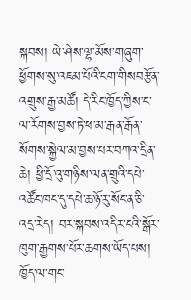སྐབས། ཡེ་ཤེས་ལྷ་མོས་གཞུག་ཕྱོགས་སུ་འཇམ་པོའི་ངག་གིསབརྩོན་འགྲུས་རྒྱ་མཚོ། དེ་རིང་ཁྱོད་ཀྱིས་ང་ལ་རོགས་བྱས་ཏེ་ཕ་མ་རྒན་རྒོན་སོགས་སྐྱེལ་མ་བྱས་པར་བཀའ་དྲིན་ཆེ། ཕྱི་དྲོ་འུ་གཉིས་ལན་གྲུའི་དཔེ་འཚོང་ཁང་དུ་དཔེ་ཆ་ཉོ་རུ་སོང་ན་ཅི་འདྲ་རེད། བར་སྐབས་འདིར་ངའི་སྒོར་ཁུག་རྒྱགས་པོར་ཆགས་ཡོད་པས། ཁྱོད་ལ་གང་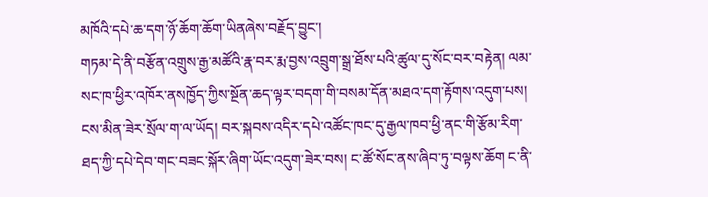མཁོའི་དཔེ་ཆ་དག་ཉོ་ཆོག་ཆོག་ཡིནཞེས་བརྗོད་བྱུང་།
གཏམ་དེ་ནི་བརྩོན་འགྲུས་རྒྱ་མཚོའི་རྣ་བར་རྨ་བྱས་འབྲུག་སྒྲ་ཐོས་པའི་ཚུལ་དུ་སོང་བར་བརྟེན། ལམ་སང་ཁ་ཕྱིར་འཁོར་ནསཁྱོད་ཀྱིས་སྔོན་ཆད་ལྟར་བདག་གི་བསམ་དོན་མཐའ་དག་རྟོགས་འདུག་པས། ངས་མིན་ཟེར་སྲོལ་ག་ལ་ཡོད། བར་སྐབས་འདིར་དཔེ་འཚོང་ཁང་དུ་རྒྱལ་ཁབ་ཕྱི་ནང་གི་རྩོམ་རིག་ཐད་ཀྱི་དཔེ་དེབ་གང་བཟང་སྐོར་ཞིག་ཡོང་འདུག་ཟེར་བས། ང་ཚོ་སོང་ནས་ཞིབ་ཏུ་བལྟས་ཆོག ང་ནི་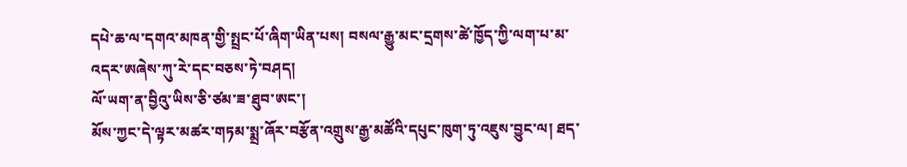དཔེ་ཆ་ལ་དགའ་མཁན་གྱི་སྤྲང་པོ་ཞིག་ཡིན་པས། བསལ་རྒྱུ་མང་དྲགས་ཚེ་ཁྱོད་ཀྱི་ལག་པ་མ་འདར་ཨཞེས་ཀུ་རེ་དང་བཅས་ཏེ་བཤད།
ལོ་ཡག་ན་བྱིའུ་ཡིས་ཅི་ཙམ་ཟ་ཐུབ་ཨང་།
མོས་ཀྱང་དེ་ལྟར་མཚར་གཏམ་སྨྲ་ཞོར་བརྩོན་འགྲུས་རྒྱ་མཚོའི་དཔུང་ཁུག་ཏུ་འཇུས་བྱུང་ལ། ཐད་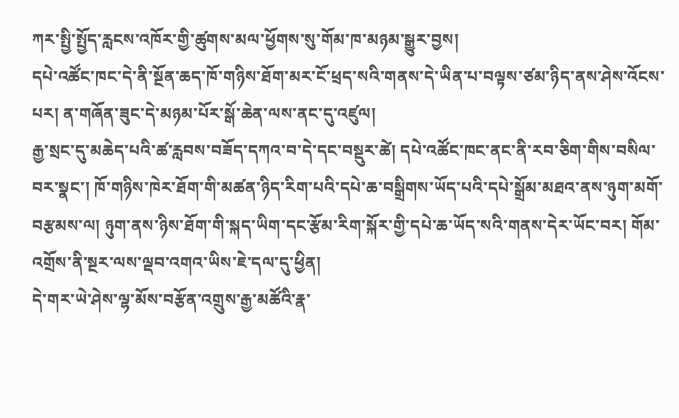ཀར་སྤྱི་སྤྱོད་རླངས་འཁོར་གྱི་ཚུགས་མལ་ཕྱོགས་སུ་གོམ་ཁ་མཉམ་སྒྱུར་བྱས།
དཔེ་འཚོང་ཁང་དེ་ནི་སྔོན་ཆད་ཁོ་གཉིས་ཐོག་མར་ངོ་ཕྲད་སའི་གནས་དེ་ཡིན་པ་བལྟས་ཙམ་ཉིད་ནས་ཤེས་འོངས་པར། ན་གཞོན་ཟུང་དེ་མཉམ་པོར་སྒོ་ཆེན་ལས་ནང་དུ་འཛུལ།
རྒྱ་སྲང་དུ་མཆེད་པའི་ཚ་རླབས་བཟོད་དཀའ་བ་དེ་དང་བསྡུར་ཚེ། དཔེ་འཚོང་ཁང་ནང་ནི་རབ་ཅིག་གིས་བསིལ་བར་སྣང་། ཁོ་གཉིས་ཁེར་ཐོག་གི་མཚན་ཉིད་རིག་པའི་དཔེ་ཆ་བསྒྲིགས་ཡོད་པའི་དཔེ་སྒྲོམ་མཐའ་ནས་ཉུག་མགོ་བརྩམས་ལ། ཉུག་ནས་ཉིས་ཐོག་གི་སྐད་ཡིག་དང་རྩོམ་རིག་སྐོར་གྱི་དཔེ་ཆ་ཡོད་སའི་གནས་དེར་ཡོང་བར། གོམ་འགྲོས་ནི་སྔར་ལས་ལྡབ་འགའ་ཡིས་ཇེ་དལ་དུ་ཕྱིན།
དེ་གར་ཡེ་ཤེས་ལྷ་མོས་བརྩོན་འགྲུས་རྒྱ་མཚོའི་རྣ་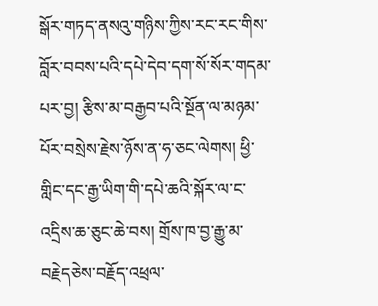སྒོར་གཏད་ནསའུ་གཉིས་ཀྱིས་རང་རང་གིས་བློར་བབས་པའི་དཔེ་དེབ་དག་སོ་སོར་གདམ་པར་བྱ། རྩིས་མ་བརྒྱབ་པའི་སྔོན་ལ་མཉམ་པོར་བསྲེས་རྗེས་ཉོས་ན་ཧ་ཅང་ལེགས། ཕྱི་གླིང་དང་རྒྱ་ཡིག་གི་དཔེ་ཆའི་སྐོར་ལ་ང་འདྲིས་ཆ་ཅུང་ཆེ་བས། གྲོས་ཁ་བྱ་རྒྱུ་མ་བརྗེདཅེས་བརྗོད་འཕྲལ་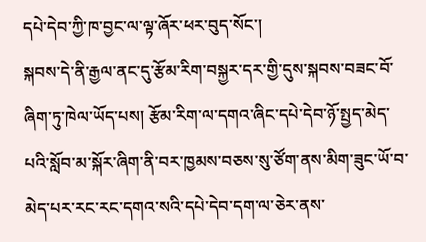དཔེ་དེབ་ཀྱི་ཁ་བྱང་ལ་ལྟ་ཞོར་ཕར་བུད་སོང་།
སྐབས་དེ་ནི་རྒྱལ་ནང་དུ་རྩོམ་རིག་བསྐྱར་དར་གྱི་དུས་སྐབས་བཟང་བོ་ཞིག་ཏུ་ཁེལ་ཡོད་པས། རྩོམ་རིག་ལ་དགའ་ཞིང་དཔེ་དེབ་ཉོ་སྤྱད་མེད་པའི་སློབ་མ་སྐོར་ཞིག་ནི་བར་ཁྱམས་བཅས་སུ་ཙོག་ནས་མིག་ཟུང་ཡོ་བ་མེད་པར་རང་རང་དགའ་སའི་དཔེ་དེབ་དག་ལ་ཅེར་ནས་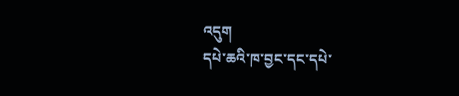འདུག
དཔེ་ཆའི་ཁ་བྱང་དང་དཔེ་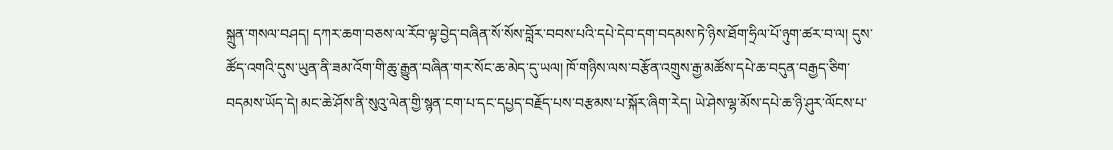སྐྲུན་གསལ་བཤད། དཀར་ཆག་བཅས་ལ་རོབ་ལྟ་བྱེད་བཞིན་སོ་སོས་བློར་བབས་པའི་དཔེ་དེབ་དག་བདམས་ཏེ་ཉིས་ཐོག་ཧྲིལ་པོ་ཉུག་ཚར་བ་ལ། དུས་ཚོད་འགའི་དུས་ཡུན་ནི་ཟམ་འོག་གི་ཆུ་རྒྱུན་བཞིན་གར་སོང་ཆ་མེད་དུ་ཡལ། ཁོ་གཉིས་ལས་བརྩོན་འགྲུས་རྒྱ་མཚོས་དཔེ་ཆ་བདུན་བརྒྱད་ཅིག་བདམས་ཡོད་དེ། མང་ཆེ་ཤོས་ནི་སུའུ་ལེན་གྱི་སྙན་ངག་པ་དང་དཔྱད་བརྗོད་པས་བརྩམས་པ་སྐོར་ཞིག་རེད། ཡེ་ཤེས་ལྷ་མོས་དཔེ་ཆ་ཉི་ཤུར་ལོངས་པ་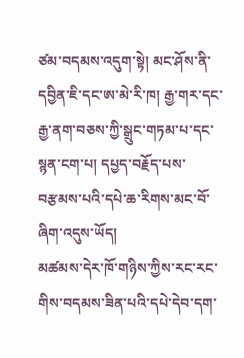ཙམ་བདམས་འདུག་སྟེ། མང་ཤོས་ནི་དབྱིན་ཇི་དང་ཨ་མེ་རི་ཁ། རྒྱ་གར་དང་རྒྱ་ནག་བཅས་ཀྱི་སྒྲུང་གཏམ་པ་དང་སྙན་ངག་པ། དཔྱད་བརྗོད་པས་བརྩམས་པའི་དཔེ་ཆ་རིགས་མང་བོ་ཞིག་འདུས་ཡོད།
མཚམས་དེར་ཁོ་གཉིས་ཀྱིས་རང་རང་གིས་བདམས་ཟིན་པའི་དཔེ་དེབ་དག་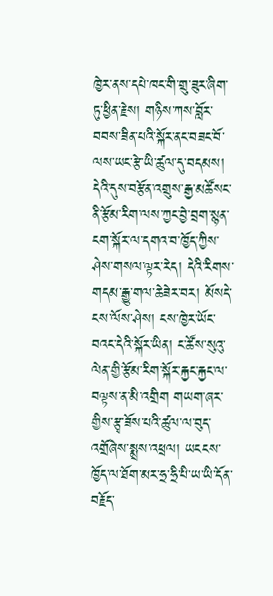ཁྱེར་ནས་དཔེ་ཁང་གི་གྲུ་ཟུར་ཞིག་ཏུ་ཕྱིན་རྗེས། གཉིས་ཀས་བློར་བབས་ཟིན་པའི་སྐོར་ནང་བཟང་བོ་ལས་ཡང་རྩེ་ཡི་ཚུལ་དུ་བདམས། དེའི་དུས་བརྩོན་འགྲུས་རྒྱ་མཚོསང་ནི་རྩོམ་རིག་ལས་ཀྱང་བྱེ་བྲག་སྙན་ངག་སྐོར་ལ་དགའ་བ་ཁྱོད་ཀྱིས་ཤེས་གསལ་ལྟར་རེད། དེའི་རིགས་གདམ་རྒྱུ་གལ་ཆེཟེར་བར། མོསདེ་ངས་ལོས་ཤེས། ངས་ཁྱེར་ཡོང་བའང་དེའི་སྐོར་ཡིན། ང་ཚོས་སུའུ་ལེན་གྱི་རྩོམ་རིག་སྐོར་རྐྱང་རྐྱང་ལ་བལྟས་ན་མི་འགྲིག གཡག་ཞར་གྱིས་རྩྭ་ཟོས་པའི་ཚུལ་ལ་བུད་འགྲོཞེས་སྨྲས་འཕྲལ། ཡངངས་ཁྱོད་ལ་ཐོག་མར་ཧྲ་ཧྲི་པི་ཡ་ཡི་དོན་བརྗོད་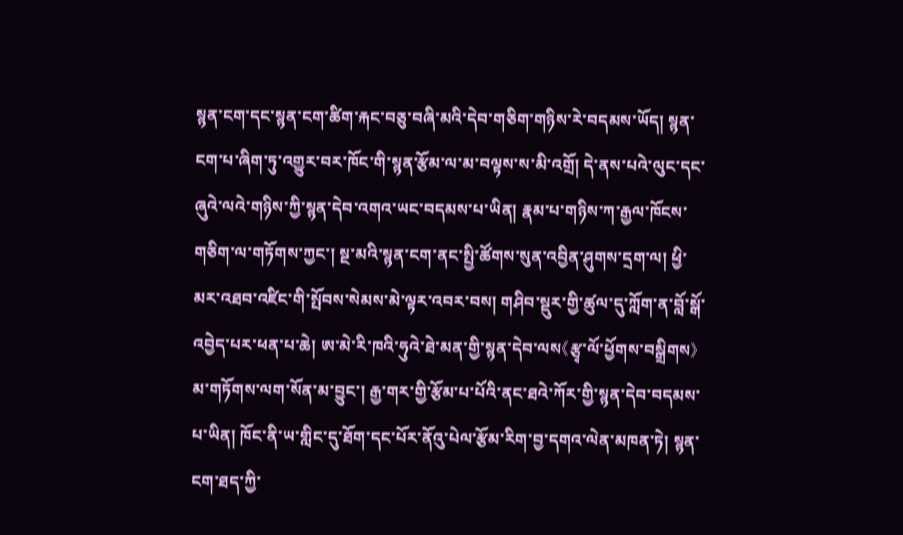སྙན་ངག་དང་སྙན་ངག་ཚིག་རྐང་བཅུ་བཞི་མའི་དེབ་གཅིག་གཉིས་རེ་བདམས་ཡོད། སྙན་ངག་པ་ཞིག་ཏུ་འགྱུར་བར་ཁོང་གི་སྙན་རྩོམ་ལ་མ་བལྟས་ས་མི་འགྲོ། དེ་ནས་པའེ་ལུང་དང་ཞུའེ་ལའེ་གཉིས་ཀྱི་སྙན་དེབ་འགའ་ཡང་བདམས་པ་ཡིན། རྣམ་པ་གཉིས་ཀ་རྒྱལ་ཁོངས་གཅིག་ལ་གཏོགས་ཀྱང་། སྔ་མའི་སྙན་ངག་ནང་སྤྱི་ཚོགས་སུན་འབྱིན་ཤུགས་དྲག་ལ། ཕྱི་མར་འཐབ་འཛིང་གི་སྤོབས་སེམས་མེ་ལྟར་འབར་བས། གཤིབ་སྡུར་གྱི་ཚུལ་དུ་ཀློག་ན་བློ་སྒོ་འབྱེད་པར་ཕན་པ་ཆེ། ཨ་མེ་རི་ཁའི་ཧུའེ་ཐེ་མན་གྱི་སྙན་དེབ་ལས《རྩྭ་ལོ་ཕྱོགས་བསྒྲིགས》མ་གཏོགས་ལག་སོན་མ་བྱུང་། རྒྱ་གར་གྱི་རྩོམ་པ་པོའི་ནང་ཐའེ་ཀོར་གྱི་སྙན་དེབ་བདམས་པ་ཡིན། ཁོང་ནི་ཡ་གླིང་དུ་ཐོག་དང་པོར་ནོའུ་པེལ་རྩོམ་རིག་བྱ་དགའ་ལེན་མཁན་ཏེ། སྙན་ངག་ཐད་ཀྱི་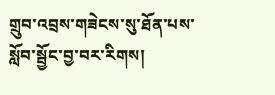གྲུབ་འབྲས་གཟེངས་སུ་ཐོན་པས་སློབ་སྦྱོང་བྱ་བར་རིགས།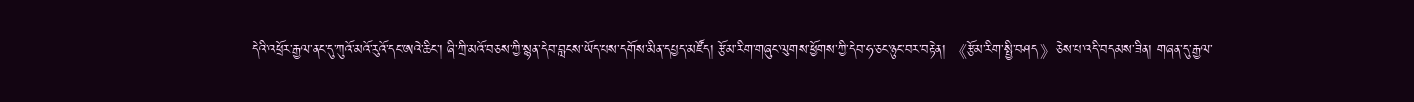དེའི་འཕྲོར་རྒྱལ་ནང་དུ་ཀུའོ་མའོ་རུའོ་དང་ཨའེ་ཆིང་། ཞི་ཀྲི་མའོ་བཅས་ཀྱི་སྙན་དེབ་བླངས་ཡོད་པས་དགོས་མིན་དཔྱད་མཛོད། རྩོམ་རིག་གཞུང་ལུགས་ཕྱོགས་ཀྱི་དེབ་ཧ་ཅང་ཉུང་བར་བརྟེན། 《རྩོམ་རིག་སྤྱི་བཤད》ཅེས་པ་འདི་བདམས་ཟིན། གཞན་དུ་རྒྱལ་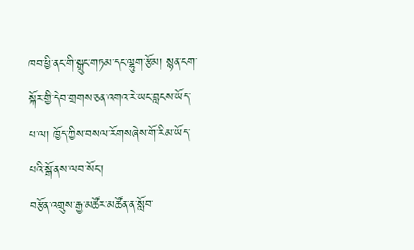ཁབ་ཕྱི་ནང་གི་སྒྲུང་གཏམ་དང་ལྷུག་རྩོམ། སྙན་ངག་སྐོར་གྱི་དེབ་གྲགས་ཅན་འགའ་རེ་ཡང་བླངས་ཡོད་པ་ལ། ཁྱོད་ཀྱིས་བསལ་རོགསཞེས་གོ་རིམ་ཡོད་པའི་སྒོ་ནས་ལབ་སོང་།
བརྩོན་འགྲུས་རྒྱ་མཚོར་མཚོན་ན་སློབ་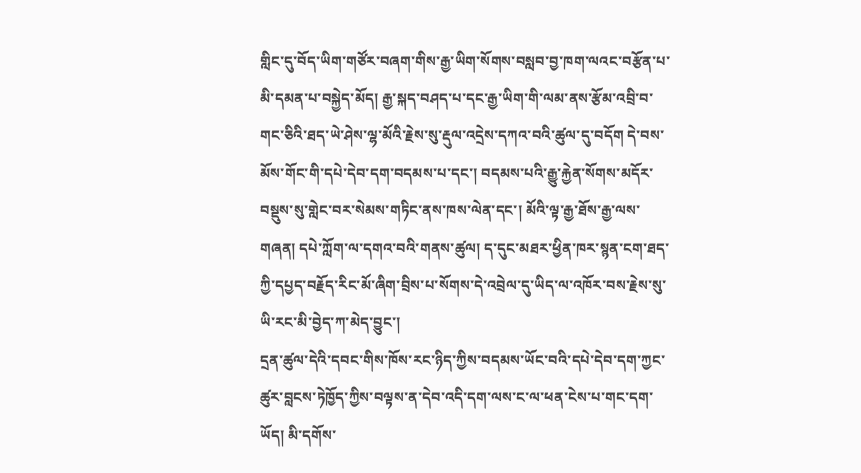གླིང་དུ་བོད་ཡིག་གཙོར་བཞག་གིས་རྒྱ་ཡིག་སོགས་བསླབ་བྱ་ཁག་ལའང་བརྩོན་པ་མི་དམན་པ་བསྐྱེད་མོད། རྒྱ་སྐད་བཤད་པ་དང་རྒྱ་ཡིག་གི་ལམ་ནས་རྩོམ་འབྲི་བ་གང་ཅིའི་ཐད་ཡེ་ཤེས་ལྷ་མོའི་རྗེས་སུ་རྡུལ་འདྲེས་དཀའ་བའི་ཚུལ་དུ་བདོག དེ་བས་མོས་གོང་གི་དཔེ་དེབ་དག་བདམས་པ་དང་། བདམས་པའི་རྒྱུ་རྐྱེན་སོགས་མདོར་བསྡུས་སུ་གླེང་བར་སེམས་གཏིང་ནས་ཁས་ལེན་དང་། མོའི་ལྟ་རྒྱ་ཐོས་རྒྱ་ལས་གཞན། དཔེ་ཀློག་ལ་དགའ་བའི་གནས་ཚུལ། ད་དུང་མཐར་ཕྱིན་ཁར་སྙན་ངག་ཐད་ཀྱི་དཔྱད་བརྗོད་རིང་མོ་ཞིག་བྲིས་པ་སོགས་དེ་འབྲེལ་དུ་ཡིད་ལ་འཁོར་བས་རྗེས་སུ་ཡི་རང་མི་བྱེད་ཀ་མེད་བྱུང་།
དྲན་ཚུལ་དེའི་དབང་གིས་ཁོས་རང་ཉིད་ཀྱིས་བདམས་ཡོང་བའི་དཔེ་དེབ་དག་ཀྱང་ཚུར་བླངས་ཏེཁྱོད་ཀྱིས་བལྟས་ན་དེབ་འདི་དག་ལས་ང་ལ་ཕན་ངེས་པ་གང་དག་ཡོད། མི་དགོས་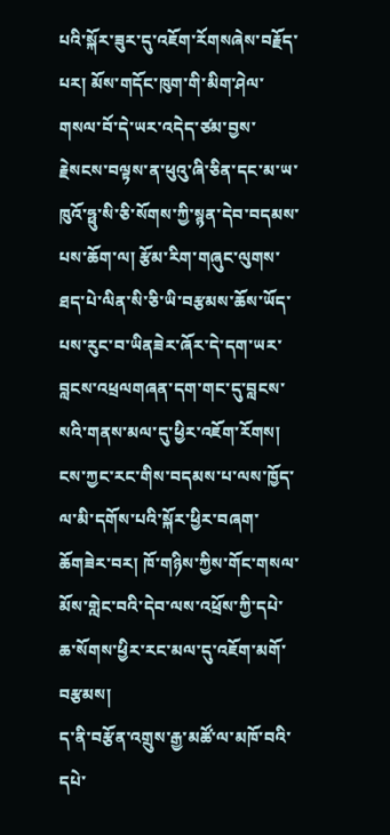པའི་སྐོར་ཟུར་དུ་འཇོག་རོགསཞེས་བརྗོད་པར། མོས་གདོང་ཁུག་གི་མིག་ཤེལ་གསལ་བོ་དེ་ཡར་འདེད་ཙམ་བྱས་རྗེསངས་བལྟས་ན་ཕུའུ་ཞི་ཅིན་དང་མ་ཡ་ཁུའོ་ཧྥུ་སི་ཅི་སོགས་ཀྱི་སྙན་དེབ་བདམས་པས་ཆོག་ལ། རྩོམ་རིག་གཞུང་ལུགས་ཐད་པེ་ལིན་སི་ཅི་ཡི་བརྩམས་ཆོས་ཡོད་པས་རུང་བ་ཡིནཟེར་ཞོར་དེ་དག་ཡར་བླངས་འཕྲལགཞན་དག་གང་དུ་བླངས་སའི་གནས་མལ་དུ་ཕྱིར་འཇོག་རོགས། ངས་ཀྱང་རང་གིས་བདམས་པ་ལས་ཁྱོད་ལ་མི་དགོས་པའི་སྐོར་ཕྱིར་བཞག་ཆོགཟེར་བར། ཁོ་གཉིས་ཀྱིས་གོང་གསལ་མོས་གླེང་བའི་དེབ་ལས་འཕྲོས་ཀྱི་དཔེ་ཆ་སོགས་ཕྱིར་རང་མལ་དུ་འཇོག་མགོ་བརྩམས།
ད་ནི་བརྩོན་འགྲུས་རྒྱ་མཚོ་ལ་མཁོ་བའི་དཔེ་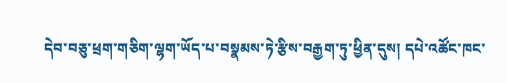དེབ་བཅུ་ཕྲག་གཅིག་ལྷག་ཡོད་པ་བསྣམས་ཏེ་རྩིས་བརྒྱག་ཏུ་ཕྱིན་དུས། དཔེ་འཚོང་ཁང་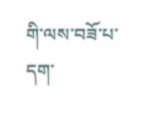གི་ལས་བཟོ་པ་དག་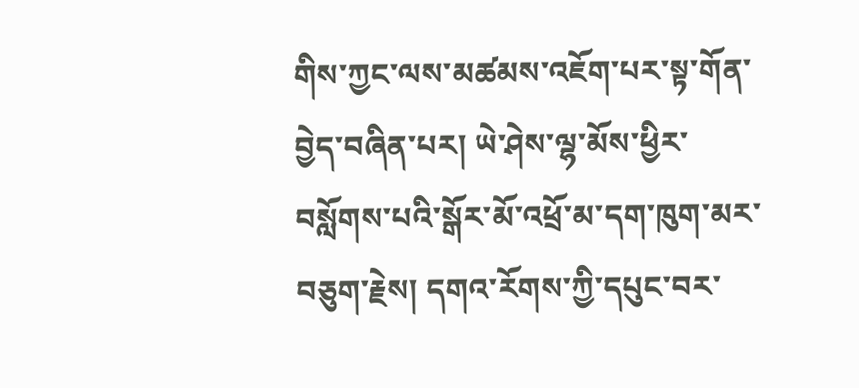གིས་ཀྱང་ལས་མཚམས་འཇོག་པར་སྟ་གོན་བྱེད་བཞིན་པར། ཡེ་ཤེས་ལྷ་མོས་ཕྱིར་བསློགས་པའི་སྒོར་མོ་འཕྲོ་མ་དག་ཁུག་མར་བཅུག་རྗེས། དགའ་རོགས་ཀྱི་དཔུང་བར་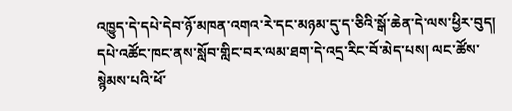འཁྱུད་དེ་དཔེ་དེབ་ཉོ་མཁན་འགའ་རེ་དང་མཉམ་དུ་ད་ཅིའི་སྒོ་ཆེན་དེ་ལས་ཕྱིར་བུད།
དཔེ་འཚོང་ཁང་ནས་སློབ་གླིང་བར་ལམ་ཐག་དེ་འདྲ་རིང་བོ་མེད་པས། ལང་ཚོས་སྙེམས་པའི་ཕོ་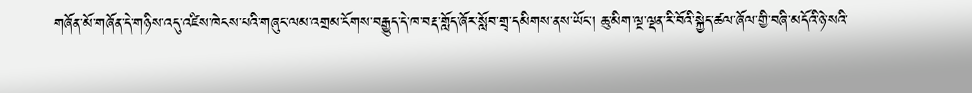གཞོན་མོ་གཞོན་དེ་གཉིས་འདུ་འཛིས་ཁེངས་པའི་གཞུང་ལམ་འགྲམ་ངོགས་བརྒྱུད་དེ་ཁ་བརྡ་གློད་ཞོར་སློབ་གྲྭ་དམིགས་ནས་ཡོང་། ཆུ་མིག་ལྔ་ལྡན་རི་བོའི་སྐྱེད་ཚལ་ཞོལ་གྱི་བཞི་མདོའི་ཉེ་སའི་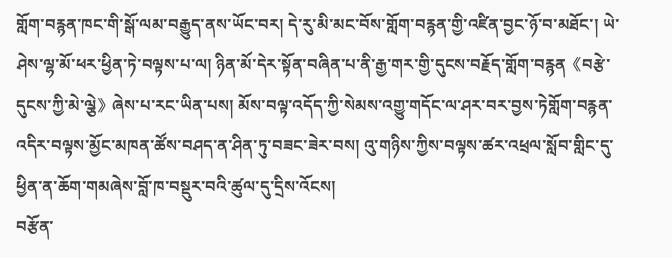གློག་བརྙན་ཁང་གི་སྒོ་ལམ་བརྒྱུད་ནས་ཡོང་བར། དེ་རུ་མི་མང་བོས་གློག་བརྙན་གྱི་འཛིན་བྱང་ཉོ་བ་མཐོང་། ཡེ་ཤེས་ལྷ་མོ་ཕར་ཕྱིན་ཏེ་བལྟས་པ་ལ། ཉིན་མོ་དེར་སྟོན་བཞིན་པ་ནི་རྒྱ་གར་གྱི་དུངས་བརྗོད་གློག་བརྙན《བརྩེ་དུངས་ཀྱི་མེ་ལྕེ》ཞེས་པ་རང་ཡིན་པས། མོས་བལྟ་འདོད་ཀྱི་སེམས་འགྱུ་གདོང་ལ་ཤར་བར་བྱས་ཏེགློག་བརྙན་འདིར་བལྟས་མྱོང་མཁན་ཚོས་བཤད་ན་ཤིན་ཏུ་བཟང་ཟེར་བས། འུ་གཉིས་ཀྱིས་བལྟས་ཚར་འཕྲལ་སློབ་གླིང་དུ་ཕྱིན་ན་ཆོག་གམཞེས་བློ་ཁ་བསྡུར་བའི་ཚུལ་དུ་དྲིས་འོངས།
བརྩོན་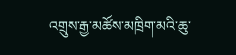འགྲུས་རྒྱ་མཚོས་མཁྲིག་མའི་ཆུ་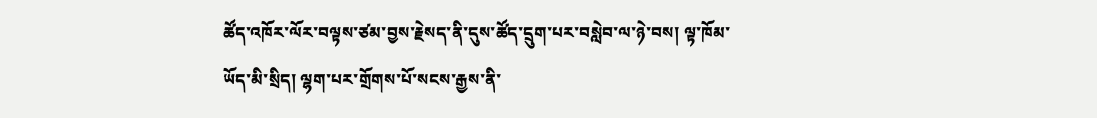ཚོད་འཁོར་ལོར་བལྟས་ཙམ་བྱས་རྗེསད་ནི་དུས་ཚོད་དྲུག་པར་བསླེབ་ལ་ཉེ་བས། ལྟ་ཁོམ་ཡོད་མི་སྲིད། ལྷག་པར་གྲོགས་པོ་སངས་རྒྱས་ནི་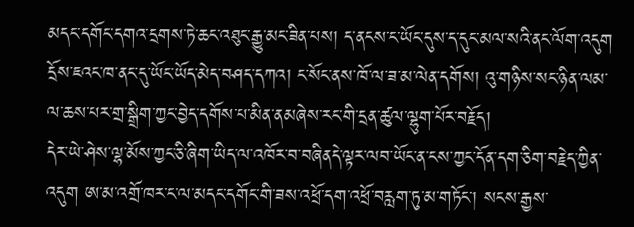མདང་དགོང་དགའ་དྲགས་ཏེ་ཆང་འཐུང་རྒྱུ་མང་ཟིན་པས། ད་ནངས་ང་ཡོང་དུས་ད་དུང་མལ་སའི་ནང་ལོག་འདུག དྲོས་ཇའང་ཁ་ནང་དུ་ཡོང་ཡོད་མེད་བཤད་དཀའ། ང་སོང་ནས་ཁོ་ལ་ཟ་མ་ལེན་དགོས། འུ་གཉིས་སང་ཉིན་ལམ་ལ་ཆས་པར་གྲ་སྒྲིག་ཀྱང་བྱེད་དགོས་པ་མིན་ནམཞེས་རང་གི་དྲན་ཚུལ་ལྷུག་པོར་བརྗོད།
དེར་ཡེ་ཤེས་ལྷ་མོས་ཀྱང་ཅི་ཞིག་ཡིད་ལ་འཁོར་བ་བཞིནདེ་ལྟར་ལབ་ཡོང་ན་ངས་ཀྱང་དོན་དག་ཅིག་བརྗེད་ཀྱིན་འདུག ཨ་མ་འགྲོ་ཁར་ང་ལ་མདང་དགོང་གི་ཟས་འཕྲོ་དག་འཕྲོ་བརླག་ཏུ་མ་གཏོང་། སངས་རྒྱས་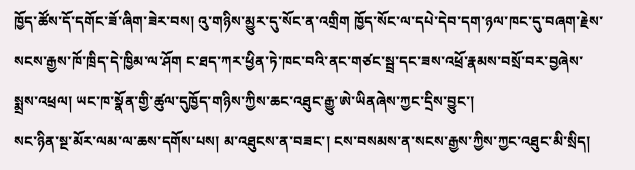ཁྱོད་ཚོས་དོ་དགོང་ཟོ་ཞིག་ཟེར་བས། འུ་གཉིས་མྱུར་དུ་སོང་ན་འགྲིག ཁྱོད་སོང་ལ་དཔེ་དེབ་དག་ཉལ་ཁང་དུ་བཞག་རྗེས་སངས་རྒྱས་ཁོ་ཁྲིད་དེ་ཁྱིམ་ལ་ཤོག ང་ཐད་ཀར་ཕྱིན་ཏེ་ཁང་བའི་ནང་གཙང་སྦྲ་དང་ཟས་འཕྲོ་རྣམས་བསྲོ་བར་བྱཞེས་སྨྲས་འཕྲལ། ཡང་ཁ་སྣོན་གྱི་ཚུལ་དུཁྱོད་གཉིས་ཀྱིས་ཆང་འཐུང་རྒྱུ་ཨེ་ཡིནཞེས་ཀྱང་དྲིས་བྱུང་།
སང་ཉིན་སྔ་མོར་ལམ་ལ་ཆས་དགོས་པས། མ་འཐུངས་ན་བཟང་། ངས་བསམས་ན་སངས་རྒྱས་ཀྱིས་ཀྱང་འཐུང་མི་སྲིད།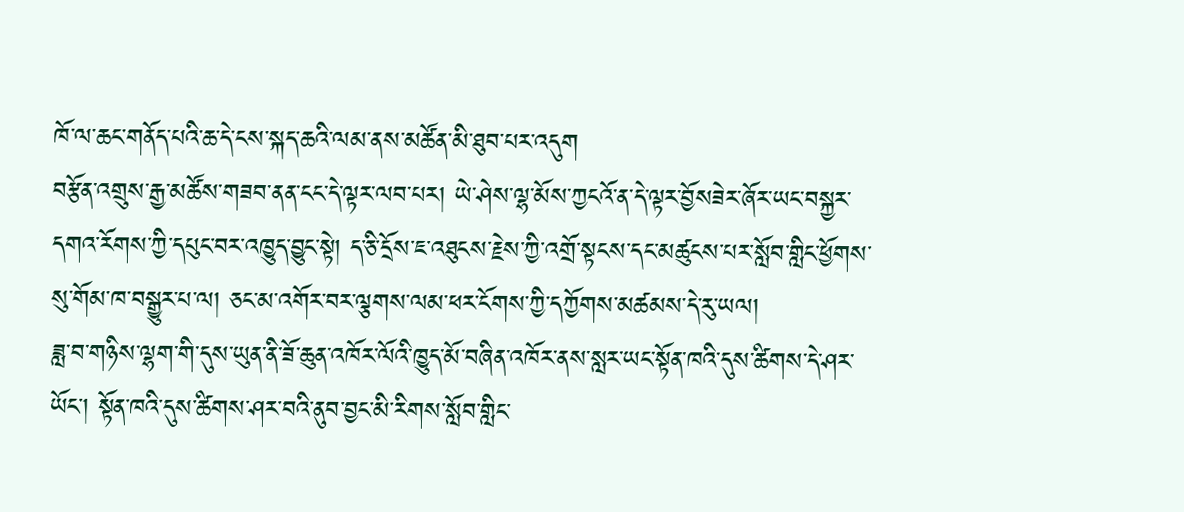ཁོ་ལ་ཆང་གནོད་པའི་ཆ་དེ་ངས་སྐད་ཆའི་ལམ་ནས་མཚོན་མི་ཐུབ་པར་འདུག
བརྩོན་འགྲུས་རྒྱ་མཚོས་གཟབ་ནན་ངང་དེ་ལྟར་ལབ་པར། ཡེ་ཤེས་ལྷ་མོས་ཀྱངའོ་ན་དེ་ལྟར་བྱོསཟེར་ཞོར་ཡང་བསྐྱར་དགའ་རོགས་ཀྱི་དཔུང་བར་འཁྱུད་བྱུང་སྟེ། ད་ཅི་དྲོས་ཇ་འཐུངས་རྗེས་ཀྱི་འགྲོ་སྟངས་དང་མཚུངས་པར་སློབ་གླིང་ཕྱོགས་སུ་གོམ་ཁ་བསྒྱུར་པ་ལ། ཅང་མ་འགོར་བར་ལྕགས་ལམ་ཕར་ངོགས་ཀྱི་དཀྱོགས་མཚམས་དེ་རུ་ཡལ།
ཟླ་བ་གཉིས་ལྷག་གི་དུས་ཡུན་ནི་ཟོ་ཆུན་འཁོར་ལོའི་ཁྱུད་མོ་བཞིན་འཁོར་ནས་སླར་ཡང་སྟོན་ཁའི་དུས་ཚིགས་དེ་ཤར་ཡོང་། སྟོན་ཁའི་དུས་ཚིགས་ཤར་བའི་ནུབ་བྱང་མི་རིགས་སློབ་གླིང་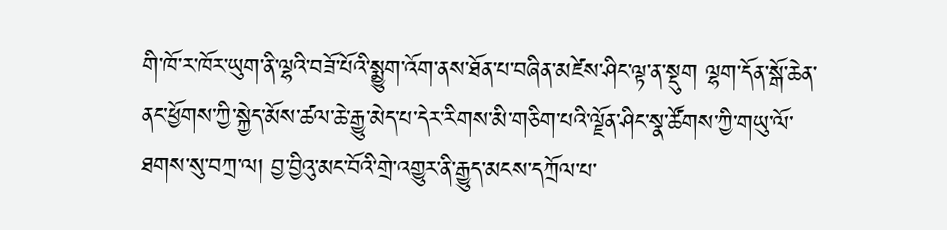གི་ཁོ་ར་ཁོར་ཡུག་ནི་ལྷའི་བཟོ་པོའི་སྨྱུག་འོག་ནས་ཐོན་པ་བཞིན་མཛེས་ཤིང་ལྟ་ན་སྡུག ལྷག་དོན་སྒོ་ཆེན་ནང་ཕྱོགས་ཀྱི་སྐྱེད་མོས་ཚལ་ཆེ་རྒྱུ་མེད་པ་དེར་རིགས་མི་གཅིག་པའི་ལྗོན་ཤིང་སྣ་ཚོགས་ཀྱི་གཡུ་ལོ་ཐགས་སུ་བཀྲ་ལ། བྱ་བྱིའུ་མང་བོའི་གྲེ་འགྱུར་ནི་རྒྱུད་མངས་དཀྲོལ་པ་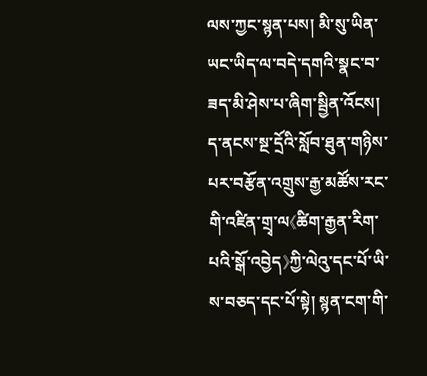ལས་ཀྱང་སྙན་པས། མི་སུ་ཡིན་ཡང་ཡིད་ལ་བདེ་དགའི་སྣང་བ་ཟད་མི་ཤེས་པ་ཞིག་སྦྱིན་འོངས།
ད་ནངས་སྔ་དྲོའི་སློབ་ཐུན་གཉིས་པར་བརྩོན་འགྲུས་རྒྱ་མཚོས་རང་གི་འཛིན་གྲྭ་ལ《ཚིག་རྒྱན་རིག་པའི་སྒོ་འབྱེད》ཀྱི་ལེའུ་དང་པོ་ཡི་ས་བཅད་དང་པོ་སྟེ། སྙན་ངག་གི་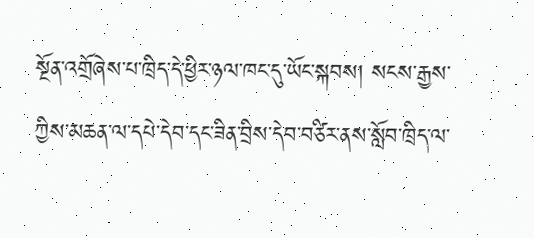སྔོན་འགྲོཞེས་པ་ཁྲིད་དེ་ཕྱིར་ཉལ་ཁང་དུ་ཡོང་སྐབས། སངས་རྒྱས་ཀྱིས་མཆན་ལ་དཔེ་དེབ་དང་ཟིན་བྲིས་དེབ་བཙིར་ནས་སློབ་ཁྲིད་ལ་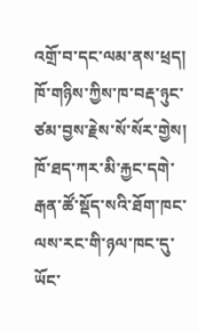འགྲོ་བ་དང་ལམ་ནས་ཕྲད། ཁོ་གཉིས་ཀྱིས་ཁ་བརྡ་ཉུང་ཙམ་བྱས་རྗེས་སོ་སོར་གྱེས། ཁོ་ཐད་ཀར་མི་རྐྱང་དགེ་རྒན་ཚོ་སྡོད་སའི་ཐོག་ཁང་ལས་རང་གི་ཉལ་ཁང་དུ་ཡོང་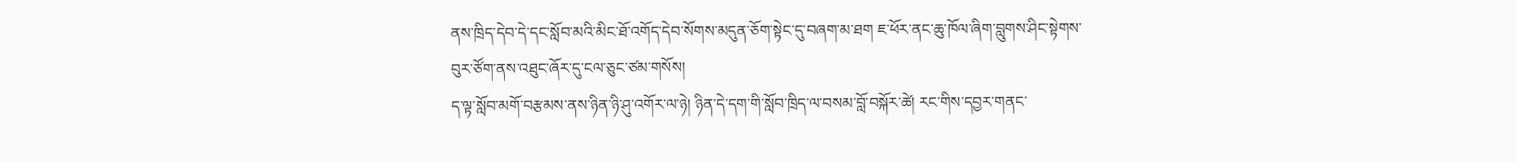ནས་ཁྲིད་དེབ་དེ་དང་སློབ་མའི་མིང་ཐོ་འགོད་དེབ་སོགས་མདུན་ཅོག་སྟེང་དུ་བཞག་མ་ཐག ཇ་ཕོར་ནང་ཆུ་ཁོལ་ཞིག་བླུགས་ཤིང་སྟེགས་བུར་ཙོག་ནས་འཐུང་ཞོར་དུ་ངལ་ཅུང་ཙམ་གསོས།
ད་ལྟ་སློབ་མགོ་བརྩམས་ནས་ཉིན་ཉི་ཤུ་འགོར་ལ་ཉེ། ཉིན་དེ་དག་གི་སློབ་ཁྲིད་ལ་བསམ་བློ་བསྐོར་ཚེ། རང་གིས་དབྱར་གནང་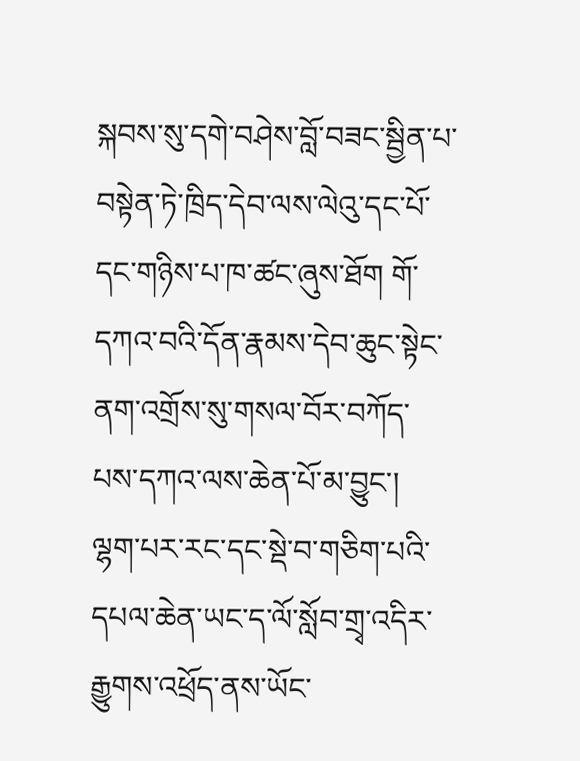སྐབས་སུ་དགེ་བཤེས་བློ་བཟང་སྦྱིན་པ་བསྟེན་ཏེ་ཁྲིད་དེབ་ལས་ལེའུ་དང་པོ་དང་གཉིས་པ་ཁ་ཚང་ཞུས་ཐོག གོ་དཀའ་བའི་དོན་རྣམས་དེབ་ཆུང་སྟེང་ནག་འགྲོས་སུ་གསལ་བོར་བཀོད་པས་དཀའ་ལས་ཆེན་པོ་མ་བྱུང་། ལྷག་པར་རང་དང་སྡེ་བ་གཅིག་པའི་དཔལ་ཆེན་ཡང་ད་ལོ་སློབ་གྲྭ་འདིར་རྒྱུགས་འཕྲོད་ནས་ཡོང་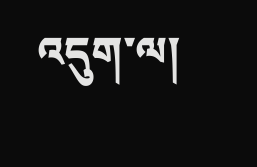འདུག་ལ།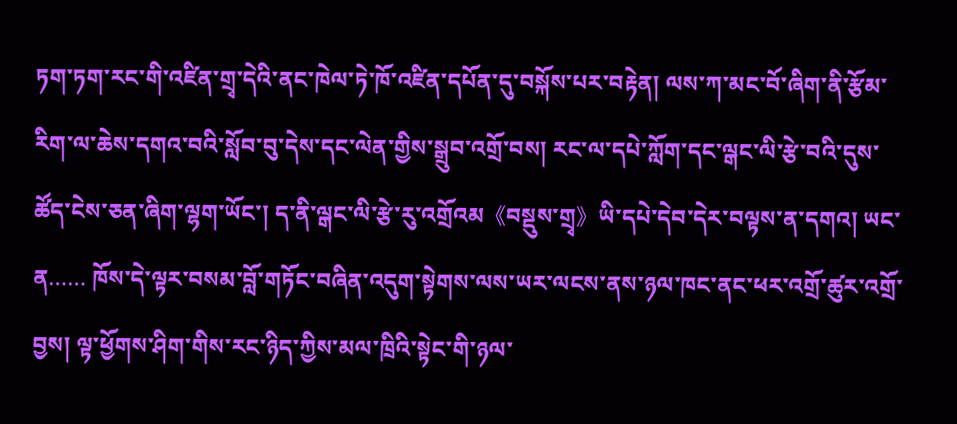ཏག་ཏག་རང་གི་འཛིན་གྲྭ་དེའི་ནང་ཁེལ་ཏེ་ཁོ་འཛིན་དཔོན་དུ་བསྐོས་པར་བརྟེན། ལས་ཀ་མང་བོ་ཞིག་ནི་རྩོམ་རིག་ལ་ཆེས་དགའ་བའི་སློབ་བུ་དེས་དང་ལེན་གྱིས་སྒྲུབ་འགྲོ་བས། རང་ལ་དཔེ་ཀློག་དང་ལྒང་ལི་རྩེ་བའི་དུས་ཚོད་ངེས་ཅན་ཞིག་ལྷག་ཡོང་། ད་ནི་ལྒང་ལི་རྩེ་རུ་འགྲོའམ《བསྡུས་གྲྭ》ཡི་དཔེ་དེབ་དེར་བལྟས་ན་དགའ། ཡང་ན…… ཁོས་དེ་ལྟར་བསམ་བློ་གཏོང་བཞིན་འདུག་སྟེགས་ལས་ཡར་ལངས་ནས་ཉལ་ཁང་ནང་ཕར་འགྲོ་ཚུར་འགྲོ་བྱས། ལྟ་ཕྱོགས་ཤིག་གིས་རང་ཉིད་ཀྱིས་མལ་ཁྲིའི་སྟེང་གི་ཉལ་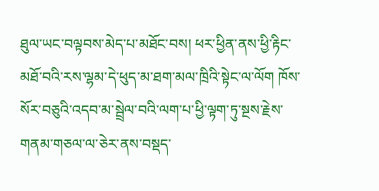ཐུལ་ཡང་བལྟབས་མེད་པ་མཐོང་བས། ཕར་ཕྱིན་ནས་ཕྱི་རྟིང་མཐོ་བའི་རས་ལྷམ་དེ་ཕུད་མ་ཐག་མལ་ཁྲིའི་སྟེང་ལ་ལོག ཁོས་སོར་བཅུའི་འདབ་མ་སྦྲེལ་བའི་ལག་པ་ཕྱི་ལྟག་ཏུ་སྔས་རྗེས་གནམ་གཅལ་ལ་ཅེར་ནས་བསྡད་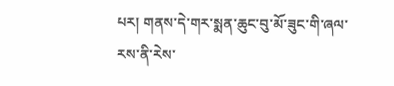པར། གནས་དེ་གར་སྨན་ཆུང་བུ་མོ་ཟུང་གི་ཞལ་རས་ནི་རེས་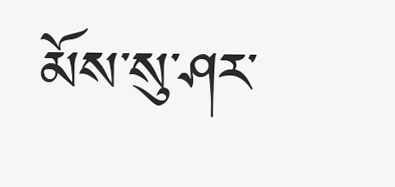མོས་སུ་ཤར་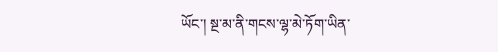ཡོང་། སྔ་མ་ནི་གངས་ལྷ་མེ་ཏོག་ཡིན་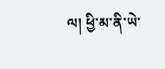ལ། ཕྱི་མ་ནི་ཡེ་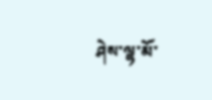ཤེས་ལྷ་མོ་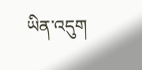ཡིན་འདུག